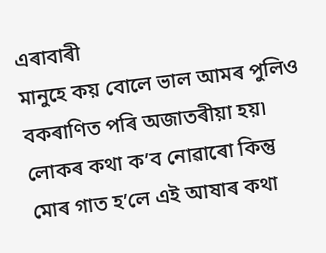এৰাবাৰী
মানুহে কয় বোলে ভাল আমৰ পুলিও বকৰাণিত পৰি অজাতৰীয়া হয়৷ লোকৰ কথা ক’ব নোৱাৰো কিন্তু মোৰ গাত হ’লে এই আষাৰ কথা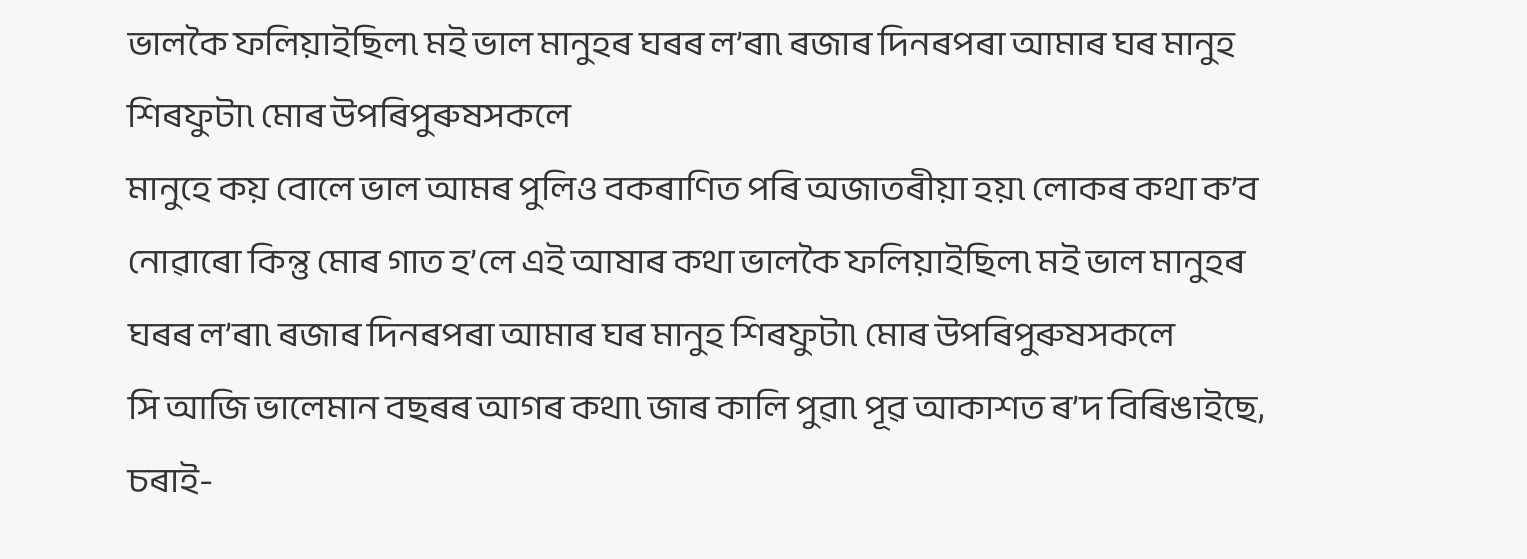ভালকৈ ফলিয়াইছিল৷ মই ভাল মানুহৰ ঘৰৰ ল’ৰা৷ ৰজাৰ দিনৰপৰা আমাৰ ঘৰ মানুহ শিৰফুটা৷ মোৰ উপৰিপুৰুষসকলে
মানুহে কয় বোলে ভাল আমৰ পুলিও বকৰাণিত পৰি অজাতৰীয়া হয়৷ লোকৰ কথা ক’ব নোৱাৰো কিন্তু মোৰ গাত হ’লে এই আষাৰ কথা ভালকৈ ফলিয়াইছিল৷ মই ভাল মানুহৰ ঘৰৰ ল’ৰা৷ ৰজাৰ দিনৰপৰা আমাৰ ঘৰ মানুহ শিৰফুটা৷ মোৰ উপৰিপুৰুষসকলে
সি আজি ভালেমান বছৰৰ আগৰ কথা৷ জাৰ কালি পুৱা৷ পূৱ আকাশত ৰ’দ বিৰিঙাইছে, চৰাই-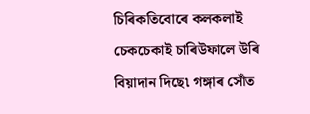চিৰিকতিবোৰে কলকলাই চেকচেকাই চাৰিউফালে উৰি বিয়াদান দিছে৷ গঙ্গাৰ সোঁত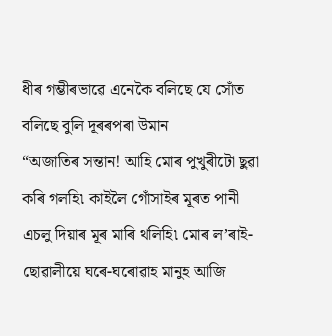ধীৰ গম্ভীৰভাৱে এনেকৈ বলিছে যে সোঁত বলিছে বুলি দূৰৰপৰা উমান
“অজাতিৰ সন্তান! আহি মোৰ পুখুৰীটো ছুৱা কৰি গলহি৷ কাইলৈ গোঁসাইৰ মূৰত পানী এচলু দিয়াৰ মূৰ মাৰি থলিহি৷ মোৰ ল’ৰাই-ছোৱালীয়ে ঘৰে-ঘৰোৱাহ মানুহ আজি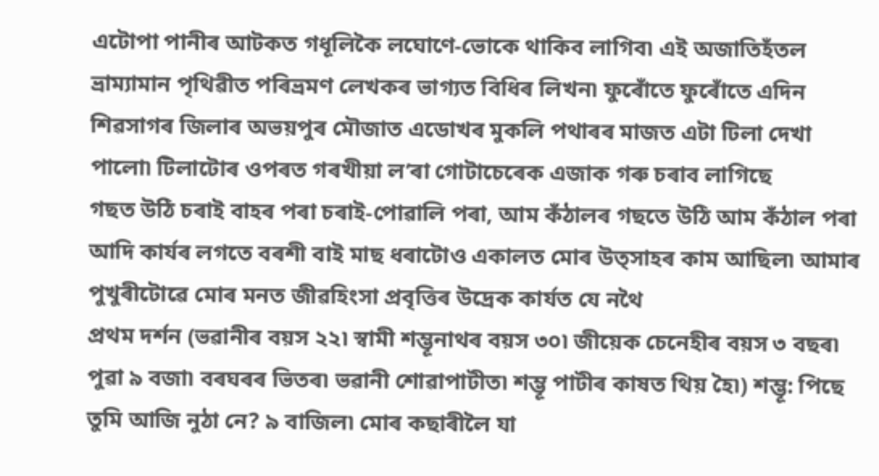এটোপা পানীৰ আটকত গধূলিকৈ লঘোণে-ভোকে থাকিব লাগিব৷ এই অজাতিহঁতল
ভ্ৰাম্যামান পৃথিৱীত পৰিভ্ৰমণ লেখকৰ ভাগ্যত বিধিৰ লিখন৷ ফুৰোঁতে ফুৰোঁতে এদিন শিৱসাগৰ জিলাৰ অভয়পুৰ মৌজাত এডোখৰ মুকলি পথাৰৰ মাজত এটা টিলা দেখা পালো৷ টিলাটোৰ ওপৰত গৰখীয়া ল’ৰা গোটাচেৰেক এজাক গৰু চৰাব লাগিছে
গছত উঠি চৰাই বাহৰ পৰা চৰাই-পোৱালি পৰা, আম কঁঠালৰ গছতে উঠি আম কঁঠাল পৰা আদি কাৰ্যৰ লগতে বৰশী বাই মাছ ধৰাটোও একালত মোৰ উত্সাহৰ কাম আছিল৷ আমাৰ পুখুৰীটোৱে মোৰ মনত জীৱহিংসা প্ৰবৃত্তিৰ উদ্ৰেক কাৰ্যত যে নথৈ
প্ৰথম দৰ্শন (ভৱানীৰ বয়স ২২৷ স্বামী শম্ভূনাথৰ বয়স ৩০৷ জীয়েক চেনেহীৰ বয়স ৩ বছৰ৷ পুৱা ৯ বজা৷ বৰঘৰৰ ভিতৰ৷ ভৱানী শোৱাপাটীত৷ শম্ভূ পাটীৰ কাষত থিয় হৈ৷) শম্ভূ: পিছে তুমি আজি নুঠা নে? ৯ বাজিল৷ মোৰ কছাৰীলৈ যা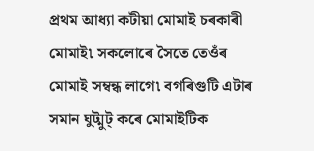প্ৰথম আধ্যা কটীয়া মোমাই চৰকাৰী মোমাই৷ সকলোৰে সৈতে তেওঁৰ মোমাই সম্বন্ধ লাগে৷ বগৰিগুটি এটাৰ সমান ঘুট্মুট্ কৰে মোমাইটিক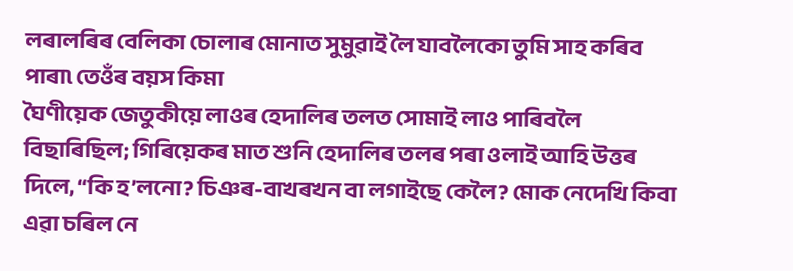লৰালৰিৰ বেলিকা চোলাৰ মোনাত সুমুৱাই লৈ যাবলৈকো তুমি সাহ কৰিব পাৰা৷ তেওঁৰ বয়স কিমা
ঘৈণীয়েক জেতুকীয়ে লাওৰ হেদালিৰ তলত সোমাই লাও পাৰিবলৈ বিছাৰিছিল; গিৰিয়েকৰ মাত শুনি হেদালিৰ তলৰ পৰা ওলাই আহি উত্তৰ দিলে, “কি হ’লনো? চিঞৰ-বাখৰখন বা লগাইছে কেলৈ? মোক নেদেখি কিবা এৱা চৰিল নে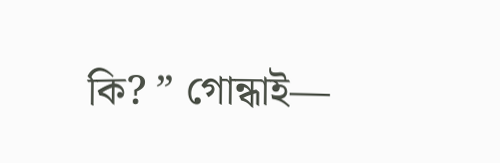কি? ” গোন্ধাই—